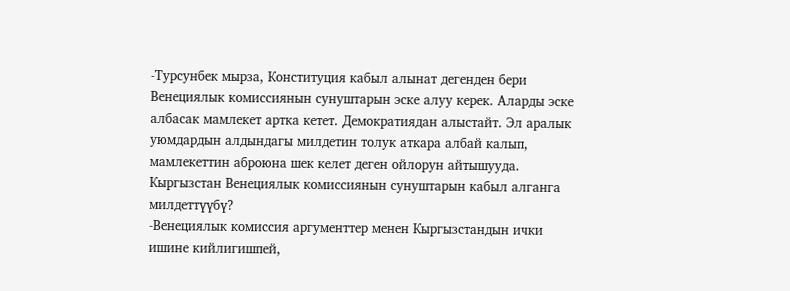-Турсунбек мырза, Конституция кабыл алынат дегенден бери Венециялык комиссиянын сунуштарын эске алуу керек. Аларды эске албасак мамлекет артка кетет. Демократиядан алыстайт. Эл аралык уюмдардын алдындагы милдетин толук аткара албай калып, мамлекеттин аброюна шек келет деген ойлорун айтышууда. Кыргызстан Венециялык комиссиянын сунуштарын кабыл алганга милдеттүүбү?
-Венециялык комиссия аргументтер менен Кыргызстандын ички ишине кийлигишпей,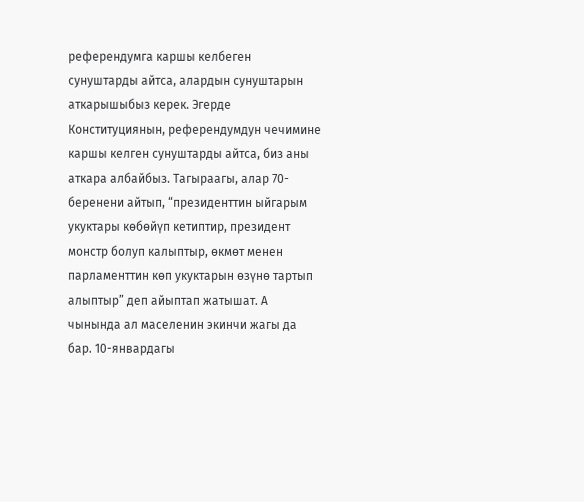референдумга каршы келбеген сунуштарды айтса, алардын сунуштарын аткарышыбыз керек. Эгерде Конституциянын, референдумдун чечимине каршы келген сунуштарды айтса, биз аны аткара албайбыз. Тагыраагы, алар 70-беренени айтып, “президенттин ыйгарым укуктары көбөйүп кетиптир, президент монстр болуп калыптыр, өкмөт менен парламенттин көп укуктарын өзүнө тартып алыптыр” деп айыптап жатышат. А чынында ал маселенин экинчи жагы да бар. 10-январдагы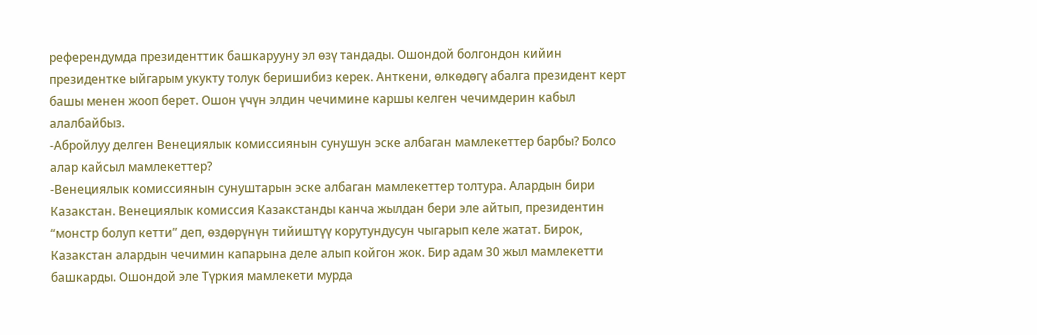референдумда президенттик башкарууну эл өзү тандады. Ошондой болгондон кийин президентке ыйгарым укукту толук беришибиз керек. Анткени, өлкөдөгү абалга президент керт башы менен жооп берет. Ошон үчүн элдин чечимине каршы келген чечимдерин кабыл алалбайбыз.
-Абройлуу делген Венециялык комиссиянын сунушун эске албаган мамлекеттер барбы? Болсо алар кайсыл мамлекеттер?
-Венециялык комиссиянын сунуштарын эске албаган мамлекеттер толтура. Алардын бири Казакстан. Венециялык комиссия Казакстанды канча жылдан бери эле айтып, президентин “монстр болуп кетти” деп, өздөрүнүн тийиштүү корутундусун чыгарып келе жатат. Бирок, Казакстан алардын чечимин капарына деле алып койгон жок. Бир адам 30 жыл мамлекетти башкарды. Ошондой эле Түркия мамлекети мурда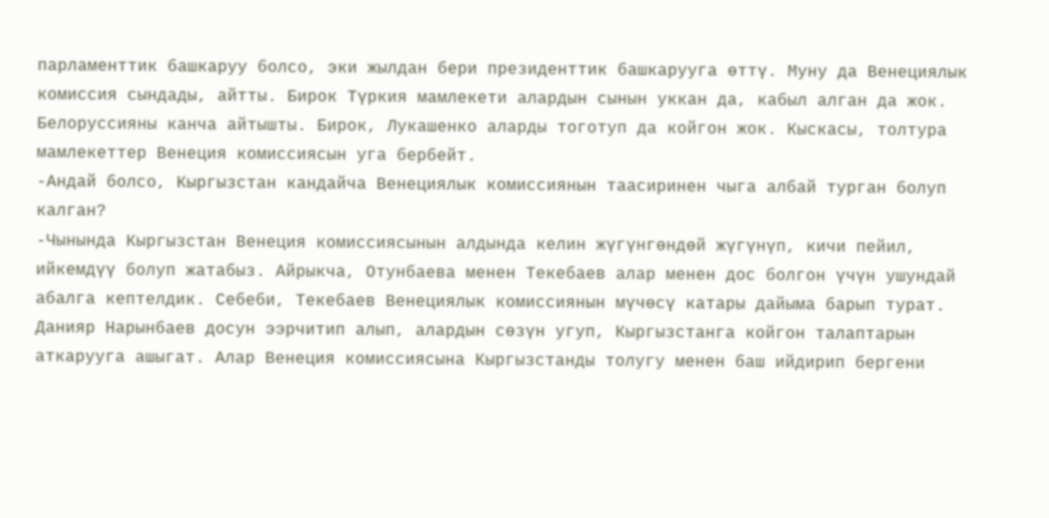парламенттик башкаруу болсо, эки жылдан бери президенттик башкарууга өттү. Муну да Венециялык комиссия сындады, айтты. Бирок Түркия мамлекети алардын сынын уккан да, кабыл алган да жок. Белоруссияны канча айтышты. Бирок, Лукашенко аларды тоготуп да койгон жок. Кыскасы, толтура мамлекеттер Венеция комиссиясын уга бербейт.
-Андай болсо, Кыргызстан кандайча Венециялык комиссиянын таасиринен чыга албай турган болуп калган?
-Чынында Кыргызстан Венеция комиссиясынын алдында келин жүгүнгөндөй жүгүнүп, кичи пейил, ийкемдүү болуп жатабыз. Айрыкча, Отунбаева менен Текебаев алар менен дос болгон үчүн ушундай абалга кептелдик. Себеби, Текебаев Венециялык комиссиянын мүчөсү катары дайыма барып турат. Данияр Нарынбаев досун ээрчитип алып, алардын сөзүн угуп, Кыргызстанга койгон талаптарын аткарууга ашыгат. Алар Венеция комиссиясына Кыргызстанды толугу менен баш ийдирип бергени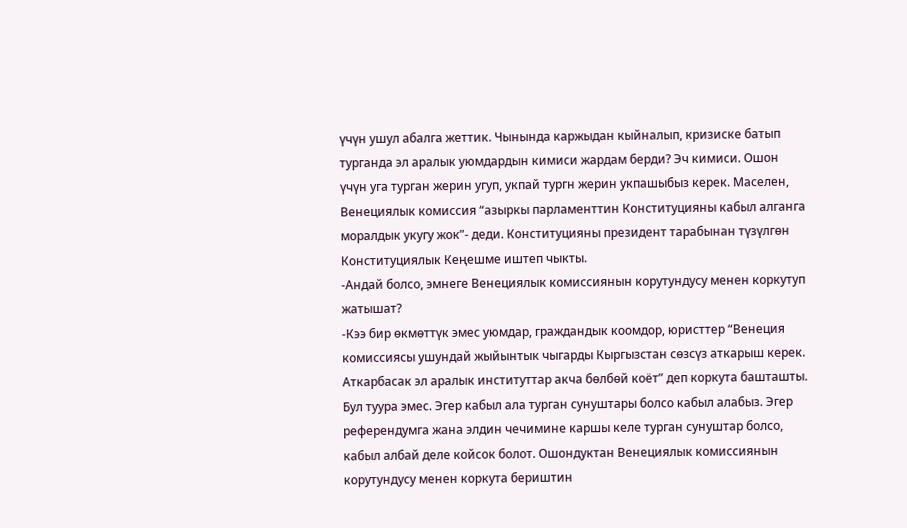үчүн ушул абалга жеттик. Чынында каржыдан кыйналып, кризиске батып турганда эл аралык уюмдардын кимиси жардам берди? Эч кимиси. Ошон үчүн уга турган жерин угуп, укпай тургн жерин укпашыбыз керек. Маселен, Венециялык комиссия “азыркы парламенттин Конституцияны кабыл алганга моралдык укугу жок”- деди. Конституцияны президент тарабынан түзүлгөн Конституциялык Кеңешме иштеп чыкты.
-Андай болсо, эмнеге Венециялык комиссиянын корутундусу менен коркутуп жатышат?
-Кээ бир өкмөттүк эмес уюмдар, граждандык коомдор, юристтер “Венеция комиссиясы ушундай жыйынтык чыгарды Кыргызстан сөзсүз аткарыш керек. Аткарбасак эл аралык институттар акча бөлбөй коёт” деп коркута башташты. Бул туура эмес. Эгер кабыл ала турган сунуштары болсо кабыл алабыз. Эгер референдумга жана элдин чечимине каршы келе турган сунуштар болсо, кабыл албай деле койсок болот. Ошондуктан Венециялык комиссиянын корутундусу менен коркута бериштин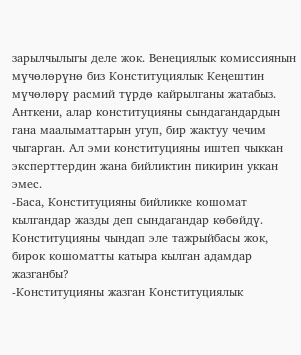зарылчылыгы деле жок. Венециялык комиссиянын мүчөлөрүнө биз Конституциялык Кеңештин мүчөлөрү расмий түрдө кайрылганы жатабыз. Анткени, алар конституцияны сындагандардын гана маалыматтарын угуп, бир жактуу чечим чыгарган. Ал эми конституцияны иштеп чыккан эксперттердин жана бийликтин пикирин уккан эмес.
-Баса, Конституцияны бийликке кошомат кылгандар жазды деп сындагандар көбөйдү. Конституцияны чындап эле тажрыйбасы жок, бирок кошоматты катыра кылган адамдар жазганбы?
-Конституцияны жазган Конституциялык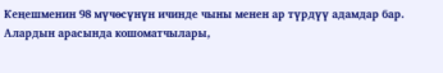Кеңешменин 98 мүчөсүнүн ичинде чыны менен ар түрдүү адамдар бар. Алардын арасында кошоматчылары,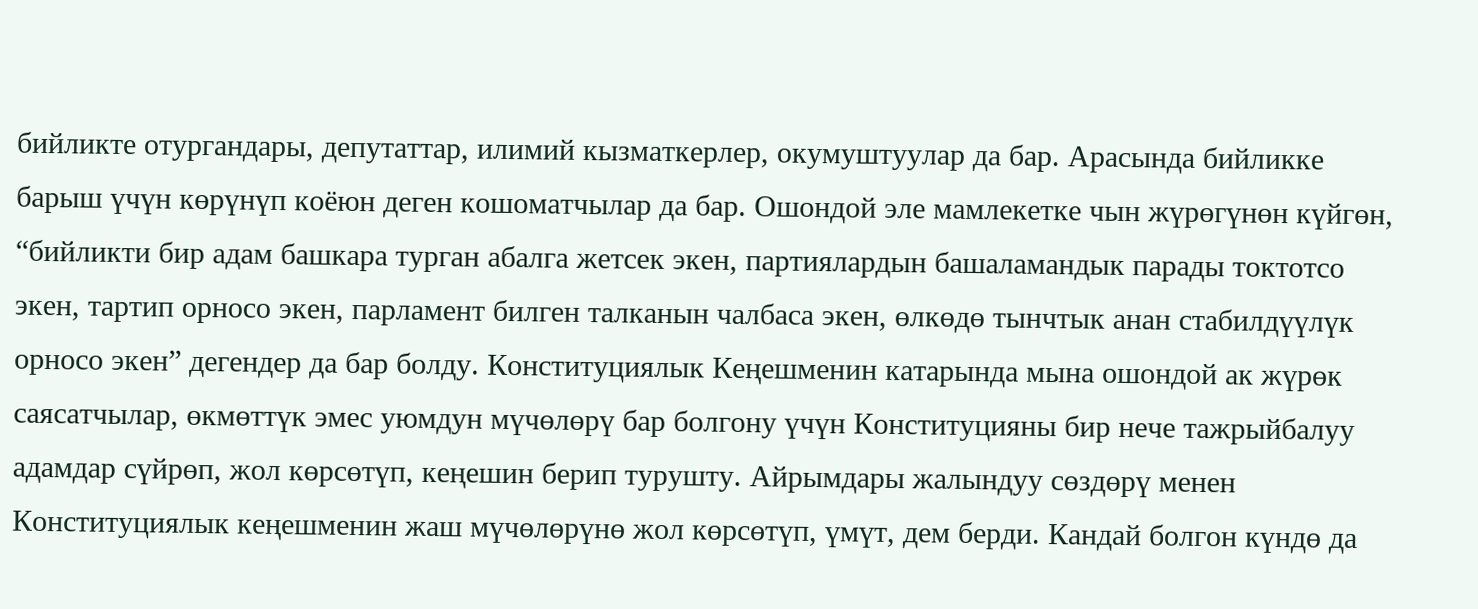бийликте отургандары, депутаттар, илимий кызматкерлер, окумуштуулар да бар. Арасында бийликке барыш үчүн көрүнүп коёюн деген кошоматчылар да бар. Ошондой эле мамлекетке чын жүрөгүнөн күйгөн, “бийликти бир адам башкара турган абалга жетсек экен, партиялардын башаламандык парады токтотсо экен, тартип орносо экен, парламент билген талканын чалбаса экен, өлкөдө тынчтык анан стабилдүүлүк орносо экен” дегендер да бар болду. Конституциялык Кеңешменин катарында мына ошондой ак жүрөк саясатчылар, өкмөттүк эмес уюмдун мүчөлөрү бар болгону үчүн Конституцияны бир нече тажрыйбалуу адамдар сүйрөп, жол көрсөтүп, кеңешин берип турушту. Айрымдары жалындуу сөздөрү менен Конституциялык кеңешменин жаш мүчөлөрүнө жол көрсөтүп, үмүт, дем берди. Кандай болгон күндө да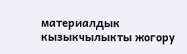материалдык кызыкчылыкты жогору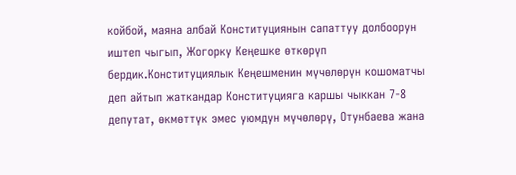койбой, маяна албай Конституциянын сапаттуу долбоорун иштеп чыгып, Жогорку Кеңешке өткөрүп бердик.Конституциялык Кеңешменин мүчөлөрүн кошоматчы деп айтып жаткандар Конституцияга каршы чыккан 7-8 депутат, өкмөттүк эмес уюмдун мүчөлөрү, Отунбаева жана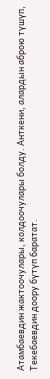Атамбаевдин жактоочулары, колдоочулары болду. Анткени, алардын аброю түшүп, Текебаевдин доору бүтүп баратат.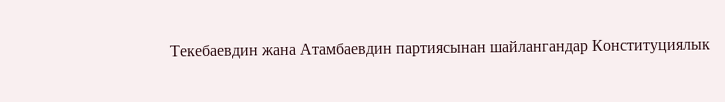Текебаевдин жана Атамбаевдин партиясынан шайлангандар Конституциялык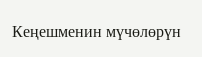Кеңешменин мүчөлөрүн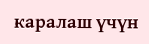каралаш үчүн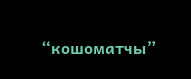“кошоматчы”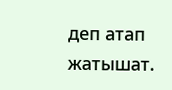деп атап жатышат.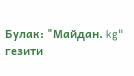Булак: "Майдан. kg" гезити